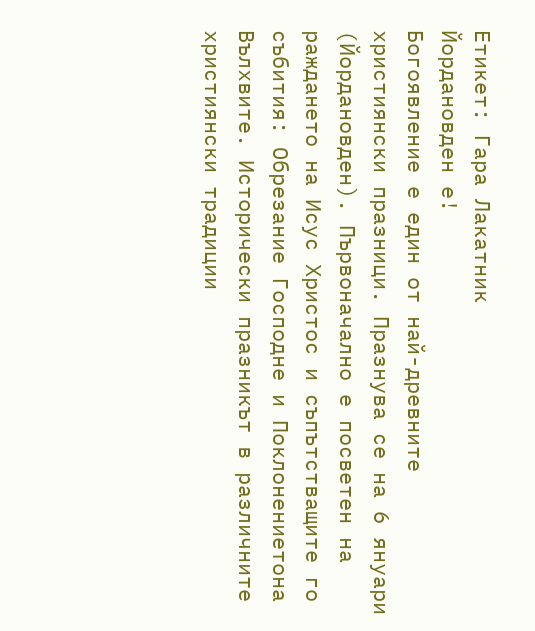Етикет: Гара Лакатник
Йордановден е!
Богоявление е един от най-древните християнски празници. Празнува се на 6 януари (Йордановден). Първоначално е посветен на раждането на Исус Христос и съпътстващите го събития: Обрезание Господне и Поклонениетона Вълхвите. Исторически празникът в различните християнски традиции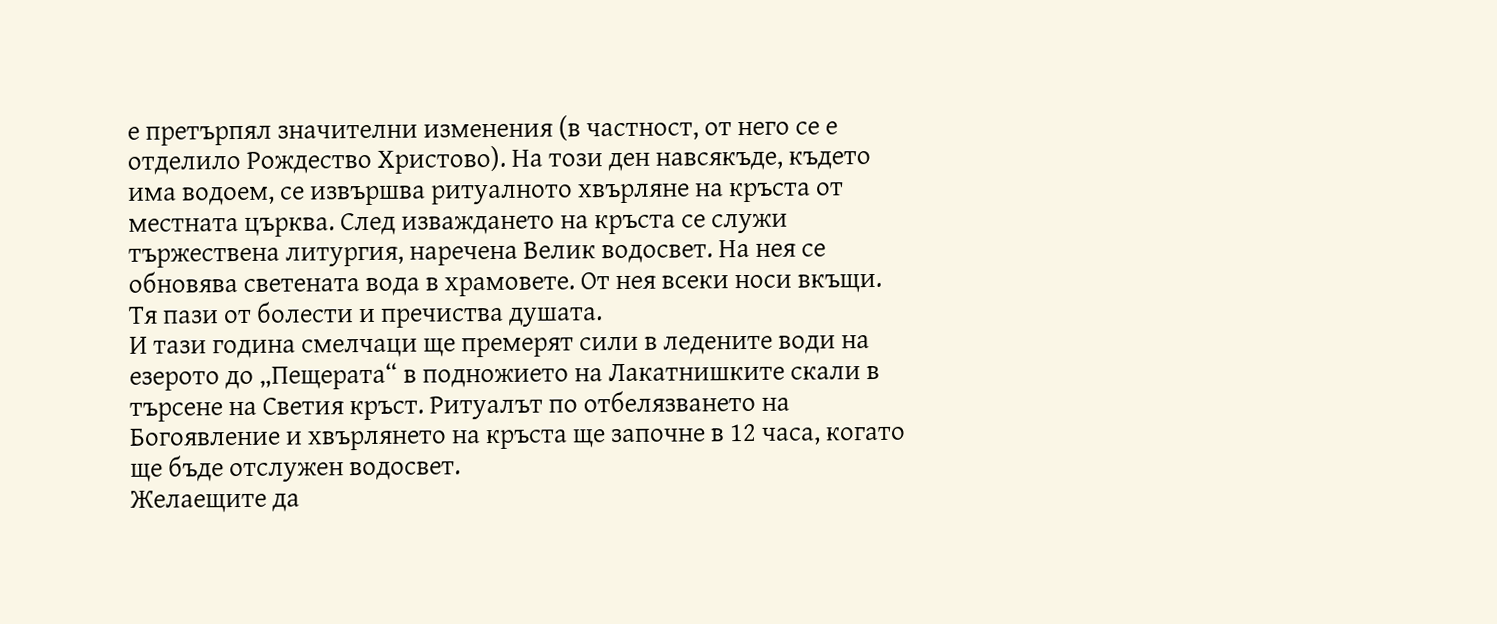е претърпял значителни изменения (в частност, от него се е отделило Рождество Христово). На този ден навсякъде, където има водоем, се извършва ритуалното хвърляне на кръста от местната църква. След изваждането на кръста се служи тържествена литургия, наречена Велик водосвет. На нея се обновява светената вода в храмовете. От нея всеки носи вкъщи. Тя пази от болести и пречиства душата.
И тази година смелчаци ще премерят сили в ледените води на езерото до „Пещерата“ в подножието на Лакатнишките скали в търсене на Светия кръст. Ритуалът по отбелязването на Богоявление и хвърлянето на кръста ще започне в 12 часа, когато ще бъде отслужен водосвет.
Желаещите да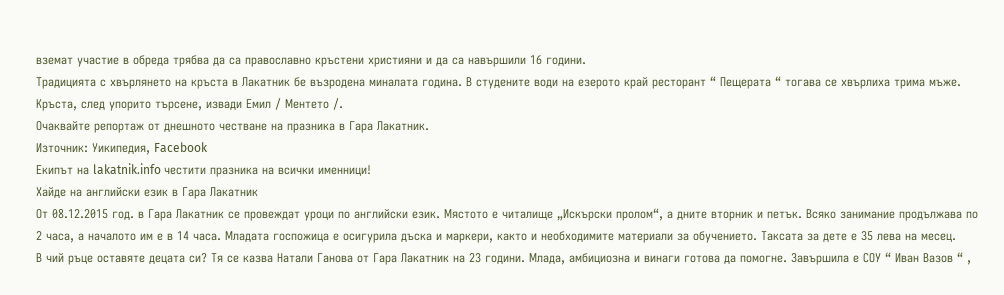вземат участие в обреда трябва да са православно кръстени християни и да са навършили 16 години.
Традицията с хвърлянето на кръста в Лакатник бе възродена миналата година. В студените води на езерото край ресторант “ Пещерата “ тогава се хвърлиха трима мъже. Кръста, след упорито търсене, извади Емил / Ментето /.
Очаквайте репортаж от днешното честване на празника в Гара Лакатник.
Източник: Уикипедия, Facebook
Екипът на lakatnik.info честити празника на всички именници!
Хайде на английски език в Гара Лакатник
От 08.12.2015 год. в Гара Лакатник се провеждат уроци по английски език. Мястото е читалище „Искърски пролом“, а дните вторник и петък. Всяко занимание продължава по 2 часа, а началото им е в 14 часа. Младата госпожица е осигурила дъска и маркери, както и необходимите материали за обучението. Таксата за дете е 35 лева на месец.
В чий ръце оставяте децата си? Тя се казва Натали Ганова от Гара Лакатник на 23 години. Млада, амбициозна и винаги готова да помогне. Завършила е СОУ “ Иван Вазов “ ,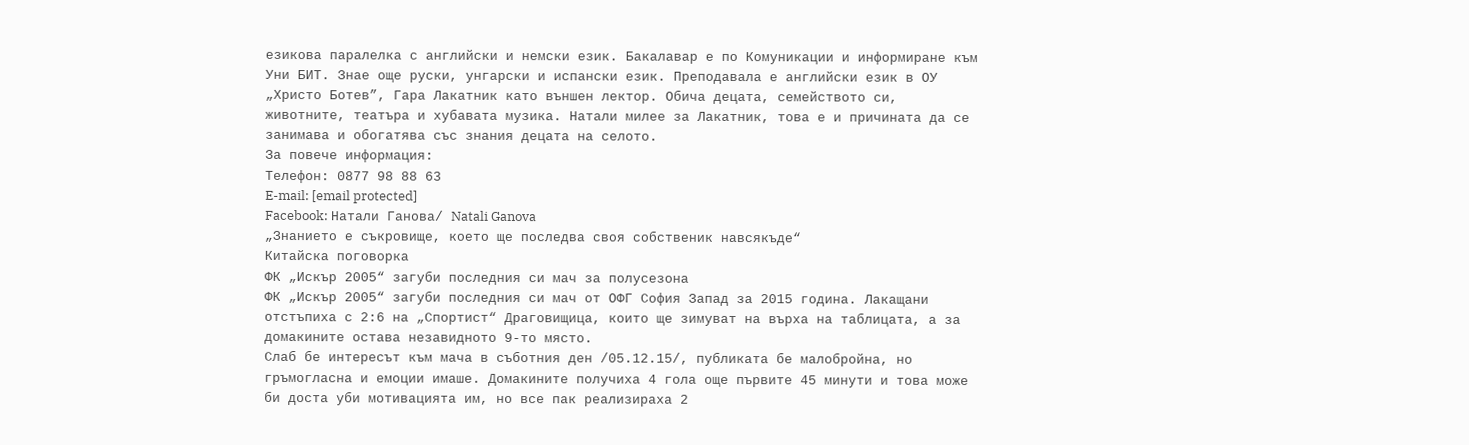езикова паралелка с английски и немски език. Бакалавар е по Комуникации и информиране към Уни БИТ. Знае още руски, унгарски и испански език. Преподавала е английски език в ОУ „Христо Ботев”, Гара Лакатник като външен лектор. Обича децата, семейството си, животните, театъра и хубавата музика. Натали милее за Лакатник, това е и причината да се занимава и обогатява със знания децата на селото.
За повече информация:
Телефон: 0877 98 88 63
E-mail: [email protected]
Facebook: Натали Ганова/ Natali Ganova
„Знанието е съкровище, което ще последва своя собственик навсякъде“
Китайска поговорка
ФК „Искър 2005“ загуби последния си мач за полусезона
ФК „Искър 2005“ загуби последния си мач от ОФГ София Запад за 2015 година. Лакащани отстъпиха с 2:6 на „Спортист“ Драговищица, които ще зимуват на върха на таблицата, а за домакините остава незавидното 9-то място.
Слаб бе интересът към мача в съботния ден /05.12.15/, публиката бе малобройна, но гръмогласна и емоции имаше. Домакините получиха 4 гола още първите 45 минути и това може би доста уби мотивацията им, но все пак реализираха 2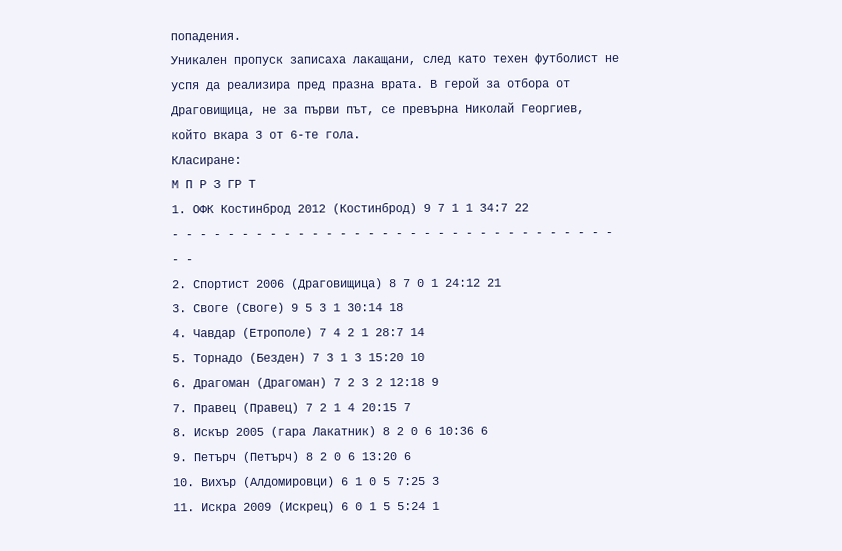попадения.
Уникален пропуск записаха лакащани, след като техен футболист не успя да реализира пред празна врата. В герой за отбора от Драговищица, не за първи път, се превърна Николай Георгиев, който вкара 3 от 6-те гола.
Класиране:
М П Р З ГР Т
1. ОФК Костинброд 2012 (Костинброд) 9 7 1 1 34:7 22
- - - - - - - - - - - - - - - - - - - - - - - - - - - - - - - - - -
2. Спортист 2006 (Драговищица) 8 7 0 1 24:12 21
3. Своге (Своге) 9 5 3 1 30:14 18
4. Чавдар (Етрополе) 7 4 2 1 28:7 14
5. Торнадо (Безден) 7 3 1 3 15:20 10
6. Драгоман (Драгоман) 7 2 3 2 12:18 9
7. Правец (Правец) 7 2 1 4 20:15 7
8. Искър 2005 (гара Лакатник) 8 2 0 6 10:36 6
9. Петърч (Петърч) 8 2 0 6 13:20 6
10. Вихър (Алдомировци) 6 1 0 5 7:25 3
11. Искра 2009 (Искрец) 6 0 1 5 5:24 1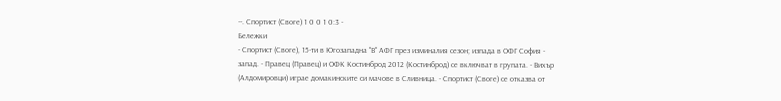--. Спортист (Своге) 1 0 0 1 0:3 -
Бележки
- Спортист (Своге), 15-ти в Югозападна "В" АФГ през изминалия сезон; изпада в ОФГ София - запад. - Правец (Правец) и ОФК Костинброд 2012 (Костинброд) се включват в групата. - Вихър (Алдомировци) играе домакинските си мачове в Сливница. - Спортист (Своге) се отказва от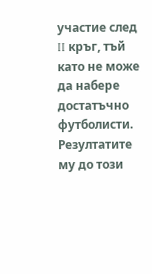участие след II кръг, тъй като не може да набере достатъчно футболисти. Резултатите му до този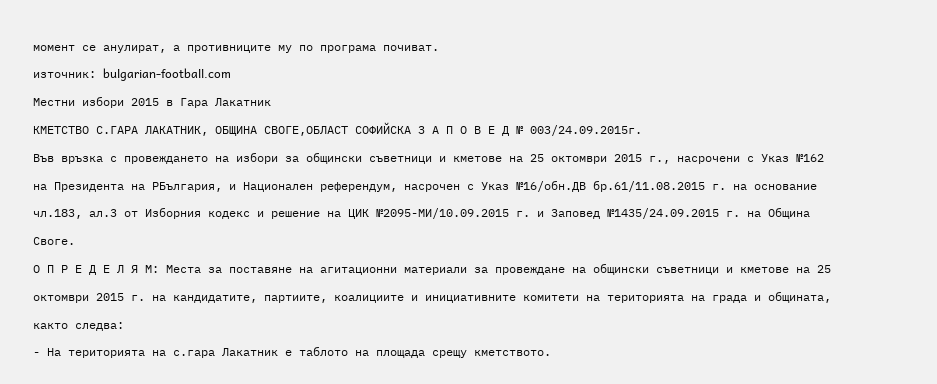момент се анулират, а противниците му по програма почиват.
източник: bulgarian-football.com
Местни избори 2015 в Гара Лакатник
КМЕТСТВО С.ГАРА ЛАКАТНИК, ОБЩИНА СВОГЕ,ОБЛАСТ СОФИЙСКА З А П О В Е Д № 003/24.09.2015г.
Във връзка с провеждането на избори за общински съветници и кметове на 25 октомври 2015 г., насрочени с Указ №162 на Президента на РБългария, и Национален референдум, насрочен с Указ №16/обн.ДВ бр.61/11.08.2015 г. на основание чл.183, ал.3 от Изборния кодекс и решение на ЦИК №2095-МИ/10.09.2015 г. и Заповед №1435/24.09.2015 г. на Община Своге.
О П Р Е Д Е Л Я М: Места за поставяне на агитационни материали за провеждане на общински съветници и кметове на 25 октомври 2015 г. на кандидатите, партиите, коалициите и инициативните комитети на територията на града и общината, както следва:
- На територията на с.гара Лакатник е таблото на площада срещу кметството.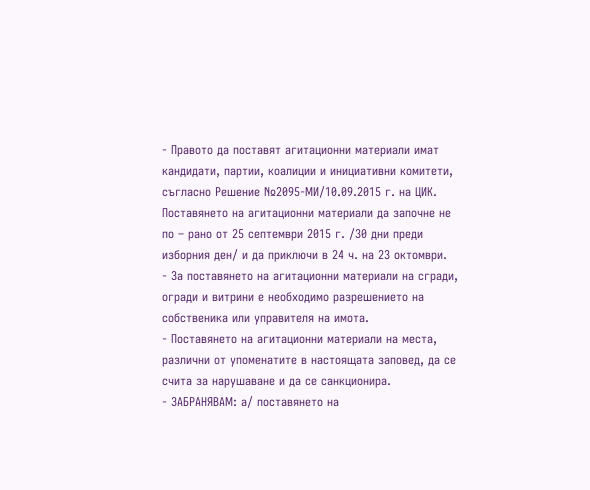- Правото да поставят агитационни материали имат кандидати, партии, коалиции и инициативни комитети, съгласно Решение №2095-МИ/10.09.2015 г. на ЦИК. Поставянето на агитационни материали да започне не по – рано от 25 септември 2015 г. /30 дни преди изборния ден/ и да приключи в 24 ч. на 23 октомври.
- За поставянето на агитационни материали на сгради, огради и витрини е необходимо разрешението на собственика или управителя на имота.
- Поставянето на агитационни материали на места, различни от упоменатите в настоящата заповед, да се счита за нарушаване и да се санкционира.
- ЗАБРАНЯВАМ: а/ поставянето на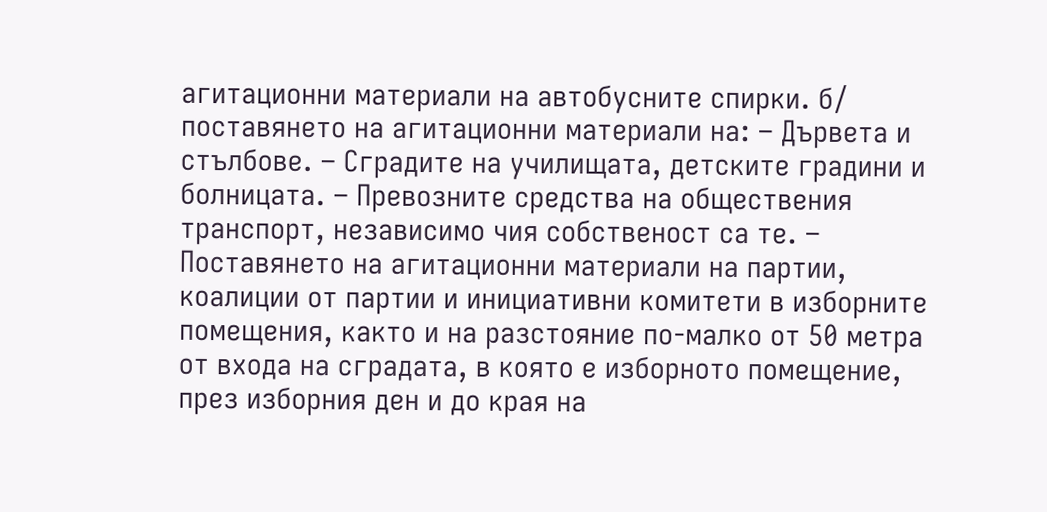агитационни материали на автобусните спирки. б/ поставянето на агитационни материали на: – Дървета и стълбове. – Сградите на училищата, детските градини и болницата. – Превозните средства на обществения транспорт, независимо чия собственост са те. – Поставянето на агитационни материали на партии, коалиции от партии и инициативни комитети в изборните помещения, както и на разстояние по-малко от 50 метра от входа на сградата, в която е изборното помещение, през изборния ден и до края на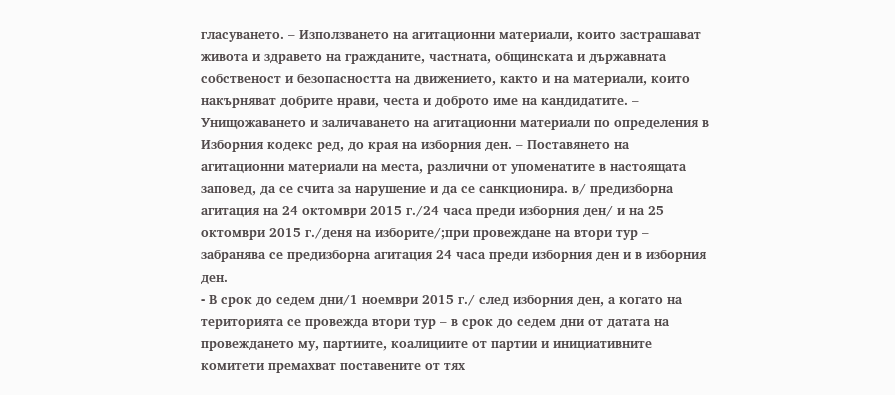гласуването. – Използването на агитационни материали, които застрашават живота и здравето на гражданите, частната, общинската и държавната собственост и безопасността на движението, както и на материали, които накърняват добрите нрави, честа и доброто име на кандидатите. – Унищожаването и заличаването на агитационни материали по определения в Изборния кодекс ред, до края на изборния ден. – Поставянето на агитационни материали на места, различни от упоменатите в настоящата заповед, да се счита за нарушение и да се санкционира. в/ предизборна агитация на 24 октомври 2015 г./24 часа преди изборния ден/ и на 25 октомври 2015 г./деня на изборите/;при провеждане на втори тур – забранява се предизборна агитация 24 часа преди изборния ден и в изборния ден.
- В срок до седем дни/1 ноември 2015 г./ след изборния ден, а когато на територията се провежда втори тур – в срок до седем дни от датата на провеждането му, партиите, коалициите от партии и инициативните комитети премахват поставените от тях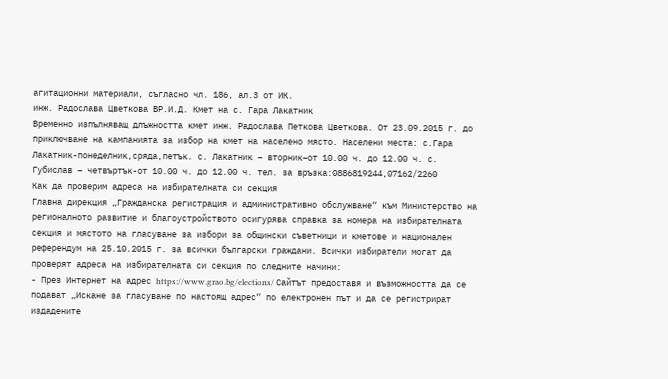агитационни материали, съгласно чл. 186, ал.3 от ИК.
инж. Радослава Цветкова ВР.И.Д. Кмет на с. Гара Лакатник
Временно изпълняващ длъжността кмет инж. Радослава Петкова Цветкова. От 23.09.2015 г. до приключване на кампанията за избор на кмет на населено място. Населени места: с.Гара Лакатник-понеделник,сряда,петък. с. Лакатник – вторник–от 10.00 ч. до 12.00 ч. с. Губислав – четвъртък-от 10.00 ч. до 12.00 ч. тел. за връзка:0886819244,07162/2260
Как да проверим адреса на избирателната си секция
Главна дирекция „Гражданска регистрация и административно обслужване“ към Министерство на регионалното развитие и благоустройството осигурява справка за номера на избирателната секция и мястото на гласуване за избори за общински съветници и кметове и национален референдум на 25.10.2015 г. за всички български граждани. Всички избиратели могат да проверят адреса на избирателната си секция по следните начини:
- През Интернет на адрес https://www.grao.bg/elections/ Сайтът предоставя и възможността да се подават „Искане за гласуване по настоящ адрес“ по електронен път и да се регистрират издадените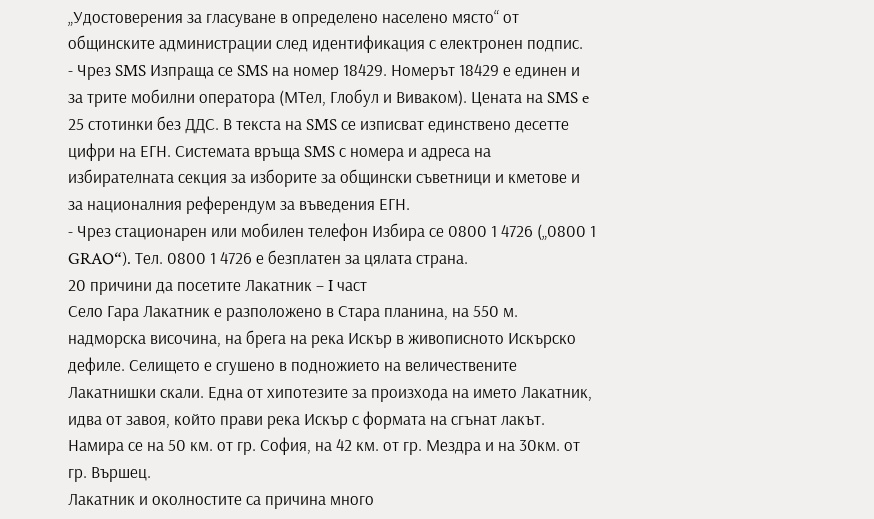„Удостоверения за гласуване в определено населено място“ от общинските администрации след идентификация с електронен подпис.
- Чрез SMS Изпраща се SMS на номер 18429. Номерът 18429 е единен и за трите мобилни оператора (МТел, Глобул и Виваком). Цената на SMS e 25 стотинки без ДДС. В текста на SMS се изписват единствено десетте цифри на ЕГН. Системата връща SMS с номера и адреса на избирателната секция за изборите за общински съветници и кметове и за националния референдум за въведения ЕГН.
- Чрез стационарен или мобилен телефон Избира се 0800 1 4726 („0800 1 GRAO“). Тел. 0800 1 4726 е безплатен за цялата страна.
20 причини да посетите Лакатник – I част
Село Гара Лакатник е разположено в Стара планина, на 550 м. надморска височина, на брега на река Искър в живописното Искърско дефиле. Селището е сгушено в подножието на величествените Лакатнишки скали. Една от хипотезите за произхода на името Лакатник, идва от завоя, който прави река Искър с формата на сгънат лакът. Намира се на 50 км. от гр. София, на 42 км. от гр. Мездра и на 30км. от гр. Вършец.
Лакатник и околностите са причина много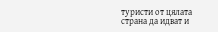туристи от цялата страна да идват и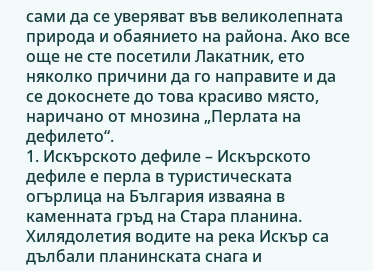сами да се уверяват във великолепната природа и обаянието на района. Ако все още не сте посетили Лакатник, ето няколко причини да го направите и да се докоснете до това красиво място, наричано от мнозина „Перлата на дефилето“.
1. Искърското дефиле – Искърското дефиле е перла в туристическата огърлица на България изваяна в каменната гръд на Стара планина. Хилядолетия водите на река Искър са дълбали планинската снага и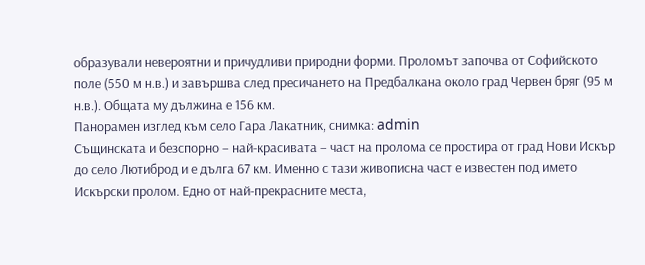образували невероятни и причудливи природни форми. Проломът започва от Софийското поле (550 м н.в.) и завършва след пресичането на Предбалкана около град Червен бряг (95 м н.в.). Общата му дължина е 156 км.
Панорамен изглед към село Гара Лакатник, снимка: admin
Същинската и безспорно – най-красивата – част на пролома се простира от град Нови Искър до село Лютиброд и е дълга 67 км. Именно с тази живописна част е известен под името Искърски пролом. Едно от най-прекрасните места,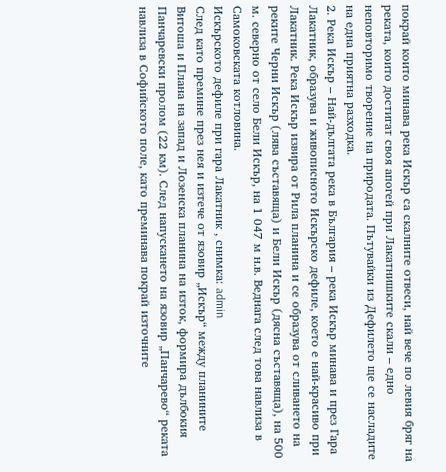покрай които минава река Искър са скалните отвеси, най вече по левия бряг на реката, които достигат своя апогей при Лакатнишките скали – едно неповторимо творение на природата. Пътувайки из Дефилето ще се насладите на една приятна разходка.
2. Река Искър – Най-дългата река в България – река Искър минава и през Гара Лакатник, образува и живописното Искърско дефиле, което е най-красиво при Лакатник. Река Искър извира от Рила планина и се образува от сливането на реките Черни Искър (лява съставяща) и Бели Искър (дясна съставяща), на 500 м. северно от село Бели Искър, на 1 047 м н.в. Веднага след това навлиза в Самоковската котловина.
Искърското дефиле при гара Лакатник , снимка: admin
След като премине през нея и изтече от язовир „Искър“ между планините Витоша и Плана на запад и Лозенска планина на изток, формира дълбокия Панчаревски пролом (22 км). След напускането на язовир „Панчарево“ реката навлиза в Софийското поле, като преминава покрай източните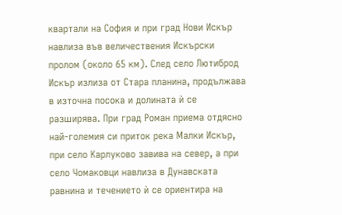квартали на София и при град Нови Искър навлиза във величествения Искърски пролом (около 65 км). След село Лютиброд Искър излиза от Стара планина, продължава в източна посока и долината ѝ се разширява. При град Роман приема отдясно най-големия си приток река Малки Искър, при село Карлуково завива на север, а при село Чомаковци навлиза в Дунавската равнина и течението ѝ се ориентира на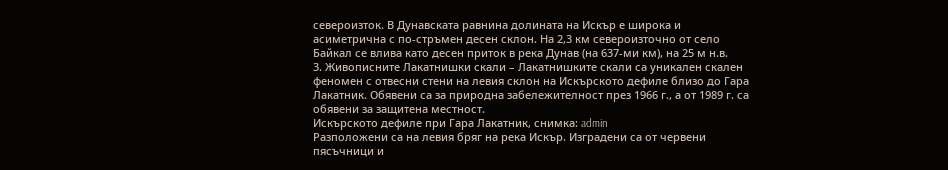североизток. В Дунавската равнина долината на Искър е широка и асиметрична с по-стръмен десен склон. На 2,3 км североизточно от село Байкал се влива като десен приток в река Дунав (на 637-ми км), на 25 м н.в.
3. Живописните Лакатнишки скали – Лакатнишките скали са уникален скален феномен с отвесни стени на левия склон на Искърското дефиле близо до Гара Лакатник. Обявени са за природна забележителност през 1966 г., а от 1989 г. са обявени за защитена местност.
Искърското дефиле при Гара Лакатник, снимка: admin
Разположени са на левия бряг на река Искър. Изградени са от червени пясъчници и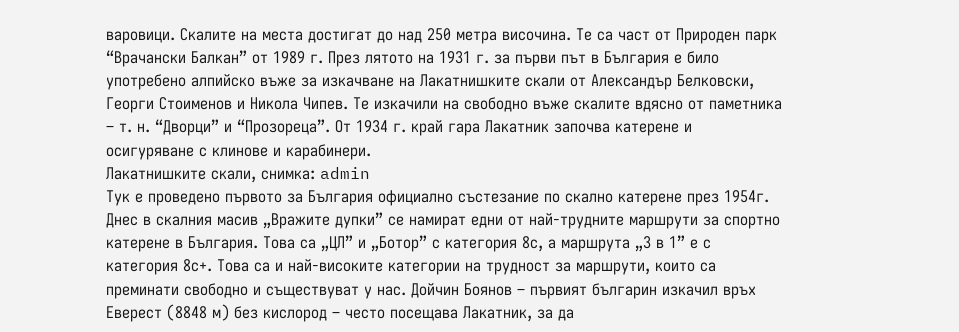варовици. Скалите на места достигат до над 250 метра височина. Те са част от Природен парк “Врачански Балкан” от 1989 г. През лятото на 1931 г. за първи път в България е било употребено алпийско въже за изкачване на Лакатнишките скали от Александър Белковски, Георги Стоименов и Никола Чипев. Те изкачили на свободно въже скалите вдясно от паметника – т. н. “Дворци” и “Прозореца”. От 1934 г. край гара Лакатник започва катерене и осигуряване с клинове и карабинери.
Лакатнишките скали, снимка: admin
Тук е проведено първото за България официално състезание по скално катерене през 1954г. Днес в скалния масив „Вражите дупки” се намират едни от най-трудните маршрути за спортно катерене в България. Това са „ЦЛ” и „Ботор” с категория 8с, а маршрута „3 в 1” е с категория 8с+. Това са и най-високите категории на трудност за маршрути, които са преминати свободно и съществуват у нас. Дойчин Боянов – първият българин изкачил връх Еверест (8848 м) без кислород – често посещава Лакатник, за да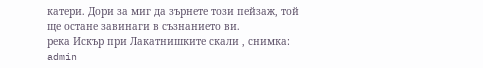катери. Дори за миг да зърнете този пейзаж, той ще остане завинаги в съзнанието ви.
река Искър при Лакатнишките скали , снимка: admin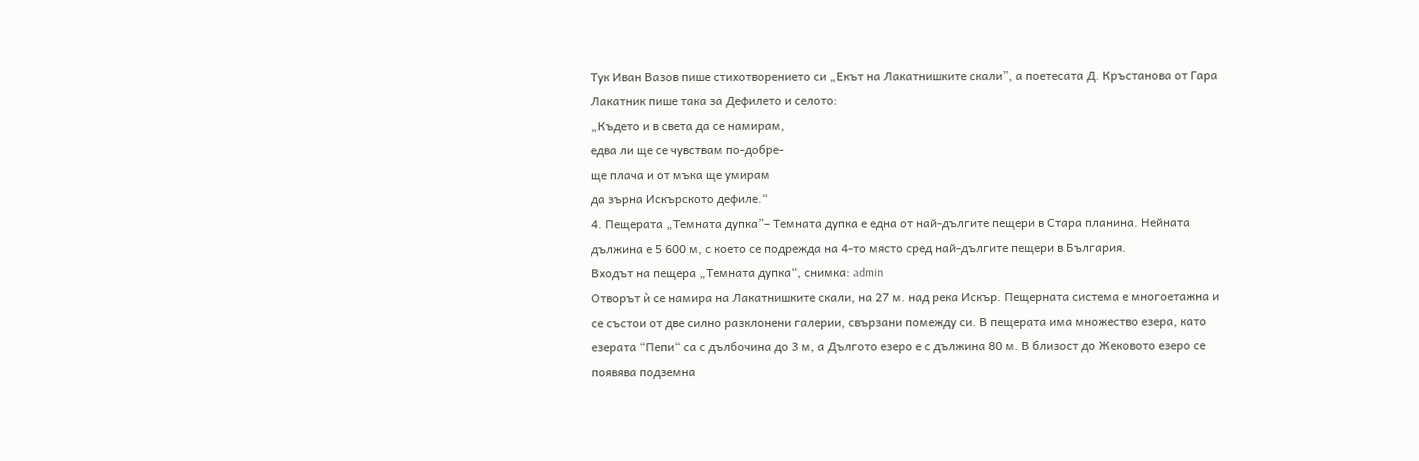Тук Иван Вазов пише стихотворението си „Екът на Лакатнишките скали”, а поетесата Д. Кръстанова от Гара Лакатник пише така за Дефилето и селото:
„Където и в света да се намирам,
едва ли ще се чувствам по-добре-
ще плача и от мъка ще умирам
да зърна Искърското дефиле.“
4. Пещерата „Темната дупка”– Темната дупка е една от най-дългите пещери в Стара планина. Нейната дължина е 5 600 м, с което се подрежда на 4-то място сред най-дългите пещери в България.
Входът на пещера „Темната дупка“, снимка: admin
Отворът ѝ се намира на Лакатнишките скали, на 27 м. над река Искър. Пещерната система е многоетажна и се състои от две силно разклонени галерии, свързани помежду си. В пещерата има множество езера, като езерата “Пепи“ са с дълбочина до 3 м, а Дългото езеро е с дължина 80 м. В близост до Жековото езеро се появява подземна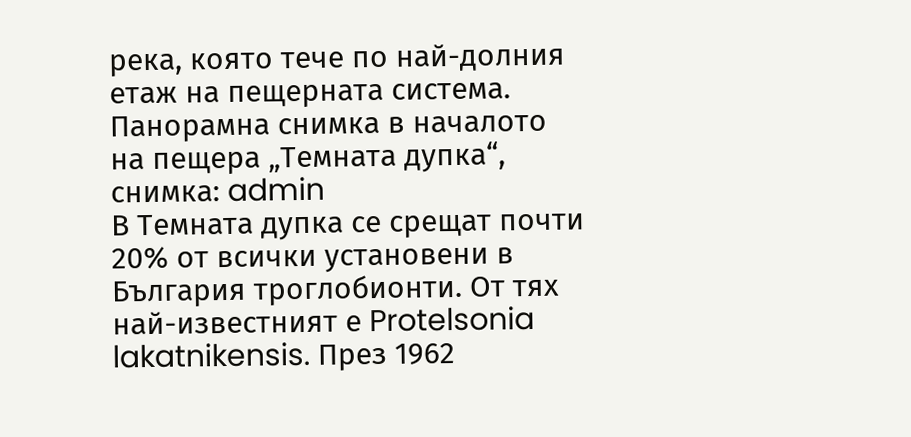река, която тече по най-долния етаж на пещерната система.
Панорамна снимка в началото на пещера „Темната дупка“, снимка: admin
В Темната дупка се срещат почти 20% от всички установени в България троглобионти. От тях най-известният е Protelsonia lakatnikensis. През 1962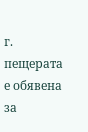г. пещерата е обявена за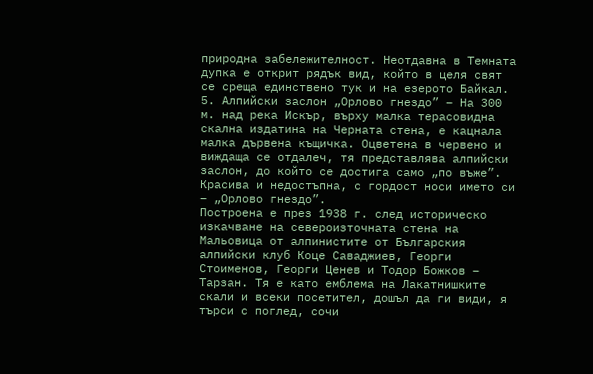природна забележителност. Неотдавна в Темната дупка е открит рядък вид, който в целя свят се среща единствено тук и на езерото Байкал.
5. Алпийски заслон „Орлово гнездо” – На 300 м. над река Искър, върху малка терасовидна скална издатина на Черната стена, е кацнала малка дървена къщичка. Оцветена в червено и виждаща се отдалеч, тя представлява алпийски заслон, до който се достига само „по въже”. Красива и недостъпна, с гордост носи името си – „Орлово гнездо”.
Построена е през 1938 г. след историческо изкачване на североизточната стена на Мальовица от алпинистите от Българския алпийски клуб Коце Саваджиев, Георги Стоименов, Георги Ценев и Тодор Божков – Тарзан. Тя е като емблема на Лакатнишките скали и всеки посетител, дошъл да ги види, я търси с поглед, сочи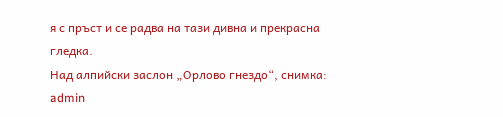я с пръст и се радва на тази дивна и прекрасна гледка.
Над алпийски заслон „Орлово гнездо“, снимка: admin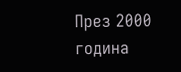През 2000 година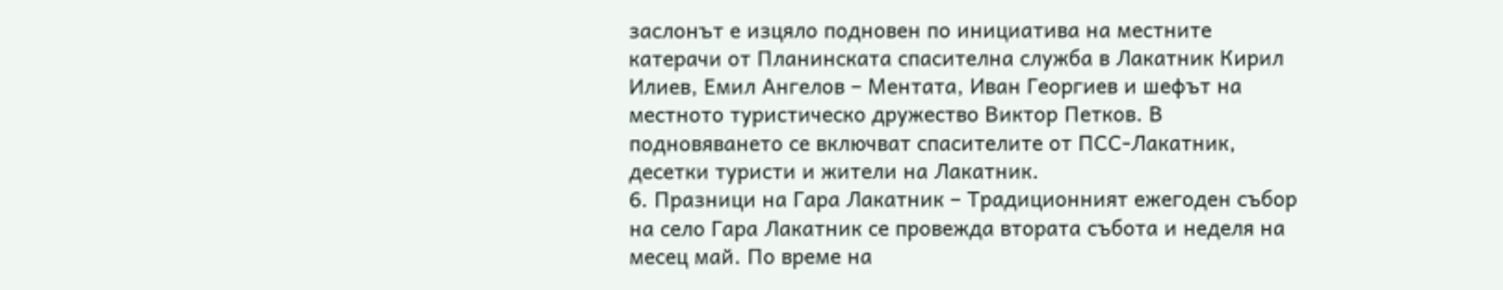заслонът е изцяло подновен по инициатива на местните катерачи от Планинската спасителна служба в Лакатник Кирил Илиев, Емил Ангелов – Ментата, Иван Георгиев и шефът на местното туристическо дружество Виктор Петков. В подновяването се включват спасителите от ПСС-Лакатник, десетки туристи и жители на Лакатник.
6. Празници на Гара Лакатник – Традиционният ежегоден събор на село Гара Лакатник се провежда втората събота и неделя на месец май. По време на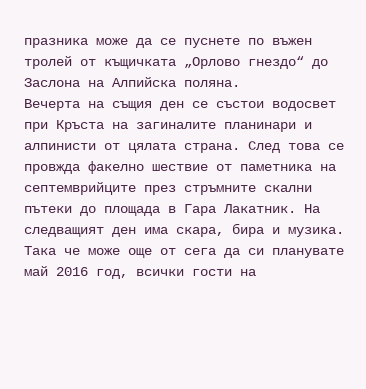празника може да се пуснете по въжен тролей от къщичката „Орлово гнездо“ до Заслона на Алпийска поляна.
Вечерта на същия ден се състои водосвет при Кръста на загиналите планинари и алпинисти от цялата страна. След това се провжда факелно шествие от паметника на септемврийците през стръмните скални пътеки до площада в Гара Лакатник. На следващият ден има скара, бира и музика. Така че може още от сега да си планувате май 2016 год, всички гости на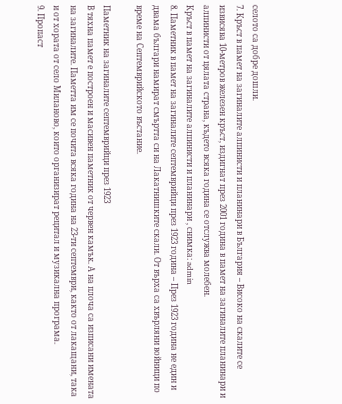селото са добре дошли.
7. Кръст в памет на загиналите алпинисти и планинари в България – Високо на скалите се извисява 10-метров железен кръст, издигнат през 2001 година в памет на загиналите планинари и алпинисти от цялата страна, където всяка година се отслужва молебен.
Кръст в памет на загиналите алпинисти и планинари , снимка: admin
8. Паметник в памет на загиналите септемврийци през 1923 година – През 1923 година не един и двама българи намират смъртта си на Лакатнишките скали. От върха са хвърляни войници по време на Септемврийското въстание.

Паметник на загиналите септемврийци през 1923
В тяхна памет е построен и масивен паметник от червен камък. А на плоча са изписани имената на загиналите. Паметта им се почита всяка година на 23-ти септември, както от лакащани, така и от хората от село Миланово, които организират рецитал и музикална програма.
9. Пропаст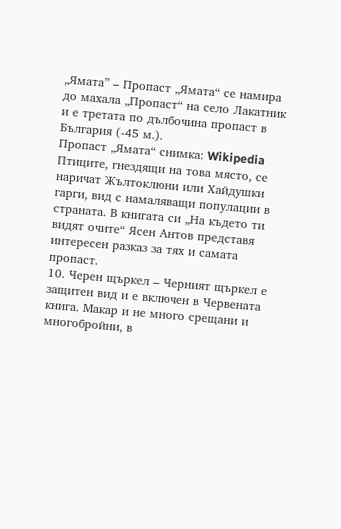„Ямата” – Пропаст „Ямата“ се намира до махала „Пропаст“ на село Лакатник и е третата по дълбочина пропаст в България (-45 м.).
Пропаст „Ямата“ снимка: Wikipedia
Птиците, гнездящи на това място, се наричат Жълтоклюни или Хайдушки гарги, вид с намаляващи популации в страната. В книгата си „На където ти видят очите“ Ясен Антов представя интересен разказ за тях и самата пропаст.
10. Черен щъркел – Черният щъркел е защитен вид и е включен в Червената книга. Макар и не много срещани и многобройни, в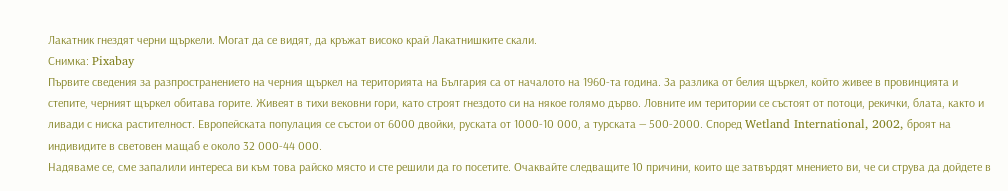Лакатник гнездят черни щъркели. Могат да се видят, да кръжат високо край Лакатнишките скали.
Снимка: Pixabay
Първите сведения за разпространението на черния щъркел на територията на България са от началото на 1960-та година. За разлика от белия щъркел, който живее в провинцията и степите, черният щъркел обитава горите. Живеят в тихи вековни гори, като строят гнездото си на някое голямо дърво. Ловните им територии се състоят от потоци, рекички, блата, както и ливади с ниска растителност. Европейската популация се състои от 6000 двойки, руската от 1000-10 000, а турската — 500-2000. Според Wetland International, 2002, броят на индивидите в световен мащаб е около 32 000-44 000.
Надяваме се, сме запалили интереса ви към това райско място и сте решили да го посетите. Очаквайте следващите 10 причини, които ще затвърдят мнението ви, че си струва да дойдете в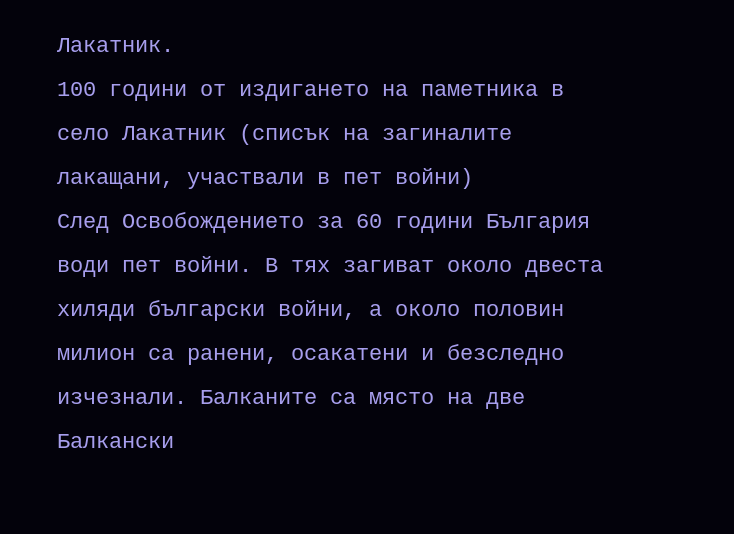Лакатник.
100 години от издигането на паметника в село Лакатник (списък на загиналите лакащани, участвали в пет войни)
След Освобождението за 60 години България води пет войни. В тях загиват около двеста хиляди български войни, а около половин милион са ранени, осакатени и безследно изчезнали. Балканите са място на две Балкански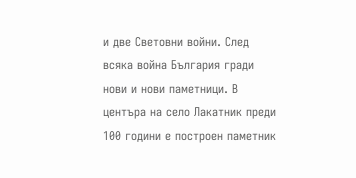и две Световни войни. След всяка война България гради нови и нови паметници. В центъра на село Лакатник преди 100 години е построен паметник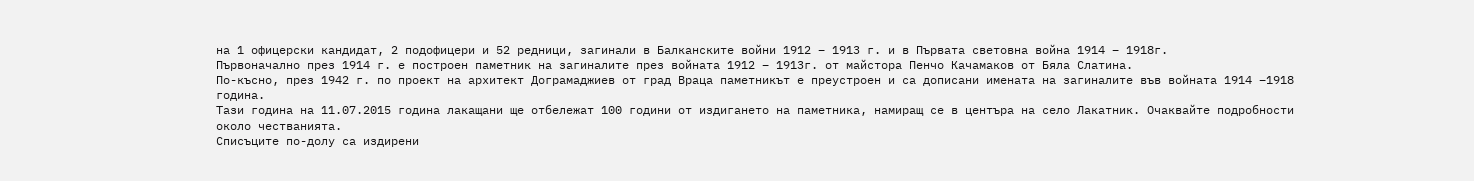на 1 офицерски кандидат, 2 подофицери и 52 редници, загинали в Балканските войни 1912 – 1913 г. и в Първата световна война 1914 – 1918г.
Първоначално през 1914 г. е построен паметник на загиналите през войната 1912 – 1913г. от майстора Пенчо Качамаков от Бяла Слатина.
По-късно, през 1942 г. по проект на архитект Дограмаджиев от град Враца паметникът е преустроен и са дописани имената на загиналите във войната 1914 –1918 година.
Тази година на 11.07.2015 година лакащани ще отбележат 100 години от издигането на паметника, намиращ се в центъра на село Лакатник. Очаквайте подробности около честванията.
Списъците по-долу са издирени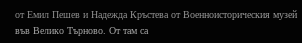от Емил Пешев и Надежда Кръстева от Военноисторическия музей във Велико Търново. От там са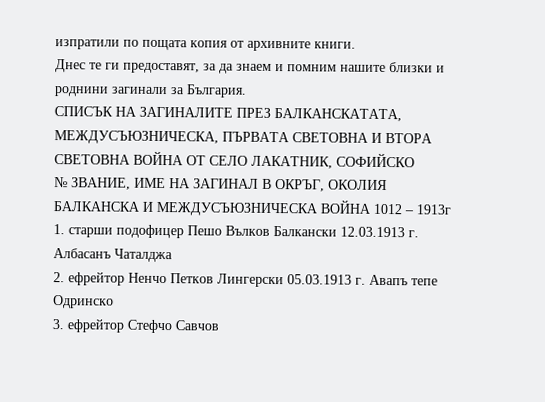изпратили по пощата копия от архивните книги.
Днес те ги предоставят, за да знаем и помним нашите близки и роднини загинали за България.
СПИСЪК НА ЗАГИНАЛИТЕ ПРЕЗ БАЛКАНСКАТАТА, МЕЖДУСЪЮЗНИЧЕСКА, ПЪРВАТА СВЕТОВНА И ВТОРА СВЕТОВНА ВОЙНА ОТ СЕЛО ЛАКАТНИК, СОФИЙСКО
№ ЗВАНИЕ, ИМЕ НА ЗАГИНАЛ В ОКРЪГ, ОКОЛИЯ
БАЛКАНСКА И МЕЖДУСЪЮЗНИЧЕСКА ВОЙНА 1012 – 1913г
1. старши подофицер Пешо Вълков Балкански 12.03.1913 г. Албасанъ Чаталджа
2. ефрейтор Ненчо Петков Лингерски 05.03.1913 г. Авапъ тепе Одринско
3. ефрейтор Стефчо Савчов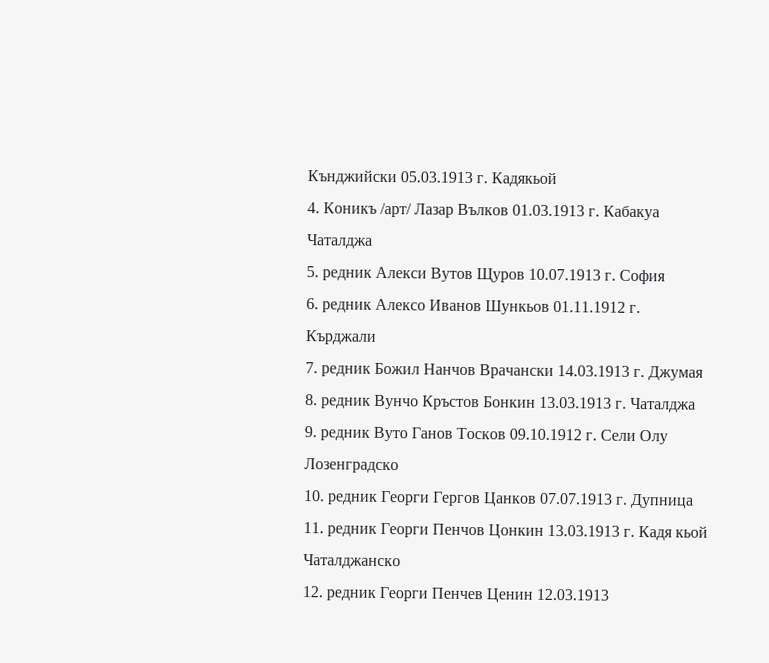Кънджийски 05.03.1913 г. Кадякьой
4. Коникъ /арт/ Лазар Вълков 01.03.1913 г. Кабакуа Чаталджа
5. редник Алекси Вутов Щуров 10.07.1913 г. София
6. редник Алексо Иванов Шункьов 01.11.1912 г. Кърджали
7. редник Божил Нанчов Врачански 14.03.1913 г. Джумая
8. редник Вунчо Кръстов Бонкин 13.03.1913 г. Чаталджа
9. редник Вуто Ганов Тосков 09.10.1912 г. Сели Олу Лозенградско
10. редник Георги Гергов Цанков 07.07.1913 г. Дупница
11. редник Георги Пенчов Цонкин 13.03.1913 г. Кадя кьой Чаталджанско
12. редник Георги Пенчев Ценин 12.03.1913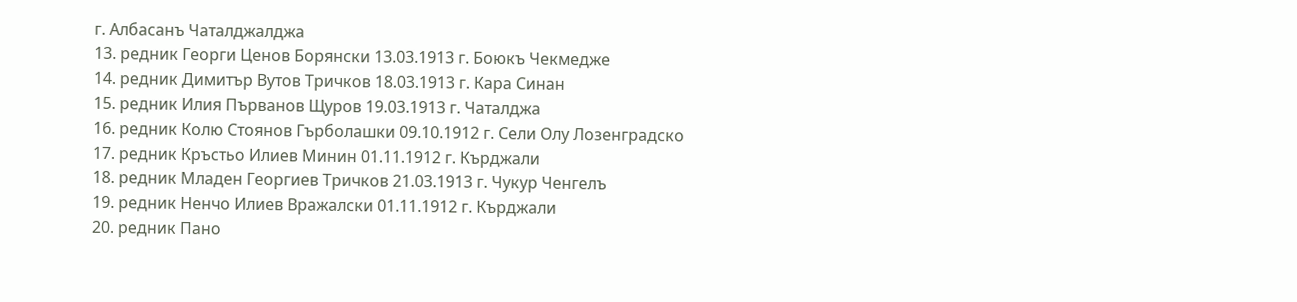г. Албасанъ Чаталджалджа
13. редник Георги Ценов Борянски 13.03.1913 г. Боюкъ Чекмедже
14. редник Димитър Вутов Тричков 18.03.1913 г. Кара Синан
15. редник Илия Първанов Щуров 19.03.1913 г. Чаталджа
16. редник Колю Стоянов Гърболашки 09.10.1912 г. Сели Олу Лозенградско
17. редник Кръстьо Илиев Минин 01.11.1912 г. Кърджали
18. редник Младен Георгиев Тричков 21.03.1913 г. Чукур Ченгелъ
19. редник Ненчо Илиев Вражалски 01.11.1912 г. Кърджали
20. редник Пано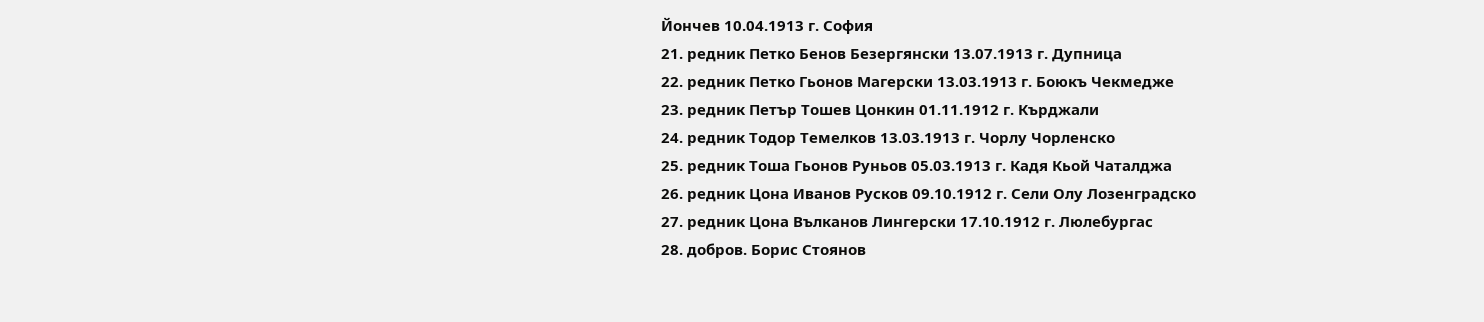Йончев 10.04.1913 г. София
21. редник Петко Бенов Безергянски 13.07.1913 г. Дупница
22. редник Петко Гьонов Магерски 13.03.1913 г. Боюкъ Чекмедже
23. редник Петър Тошев Цонкин 01.11.1912 г. Кърджали
24. редник Тодор Темелков 13.03.1913 г. Чорлу Чорленско
25. редник Тоша Гьонов Руньов 05.03.1913 г. Кадя Кьой Чаталджа
26. редник Цона Иванов Русков 09.10.1912 г. Сели Олу Лозенградско
27. редник Цона Вълканов Лингерски 17.10.1912 г. Люлебургас
28. добров. Борис Стоянов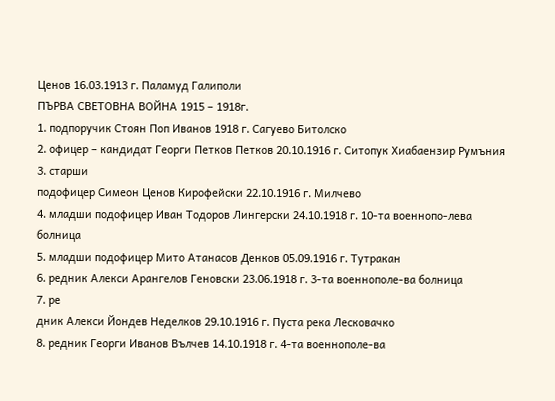Ценов 16.03.1913 г. Паламуд Галиполи
ПЪРВА СВЕТОВНА ВОЙНА 1915 – 1918г.
1. подпоручик Стоян Поп Иванов 1918 г. Сагуево Битолско
2. офицер – кандидат Георги Петков Петков 20.10.1916 г. Ситопук Хиабаензир Румъния
3. старши
подофицер Симеон Ценов Кирофейски 22.10.1916 г. Милчево
4. младши подофицер Иван Тодоров Лингерски 24.10.1918 г. 10-та военнопо-лева болница
5. младши подофицер Мито Атанасов Денков 05.09.1916 г. Тутракан
6. редник Алекси Арангелов Геновски 23.06.1918 г. 3-та военнополе-ва болница
7. ре
дник Алекси Йондев Неделков 29.10.1916 г. Пуста река Лесковачко
8. редник Георги Иванов Вълчев 14.10.1918 г. 4-та военнополе-ва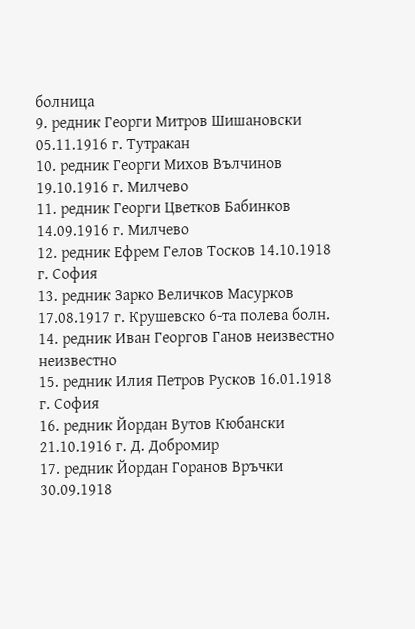болница
9. редник Георги Митров Шишановски 05.11.1916 г. Тутракан
10. редник Георги Михов Вълчинов 19.10.1916 г. Милчево
11. редник Георги Цветков Бабинков 14.09.1916 г. Милчево
12. редник Ефрем Гелов Тосков 14.10.1918 г. София
13. редник Зарко Величков Масурков 17.08.1917 г. Крушевско 6-та полева болн.
14. редник Иван Георгов Ганов неизвестно неизвестно
15. редник Илия Петров Русков 16.01.1918 г. София
16. редник Йордан Вутов Кюбански 21.10.1916 г. Д. Добромир
17. редник Йордан Горанов Връчки 30.09.1918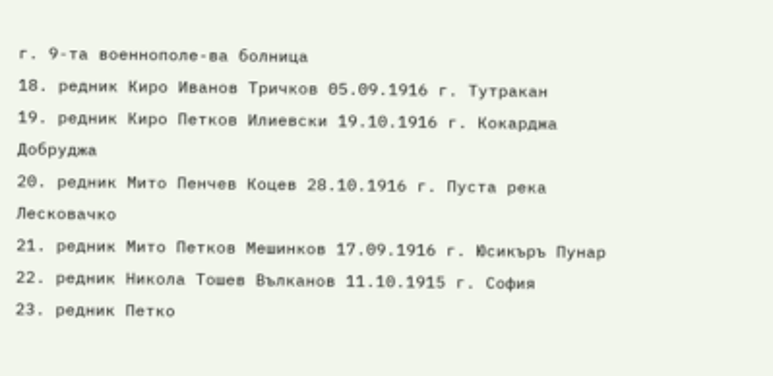г. 9-та военнополе-ва болница
18. редник Киро Иванов Тричков 05.09.1916 г. Тутракан
19. редник Киро Петков Илиевски 19.10.1916 г. Кокарджа Добруджа
20. редник Мито Пенчев Коцев 28.10.1916 г. Пуста река Лесковачко
21. редник Мито Петков Мешинков 17.09.1916 г. Юсикъръ Пунар
22. редник Никола Тошев Вълканов 11.10.1915 г. София
23. редник Петко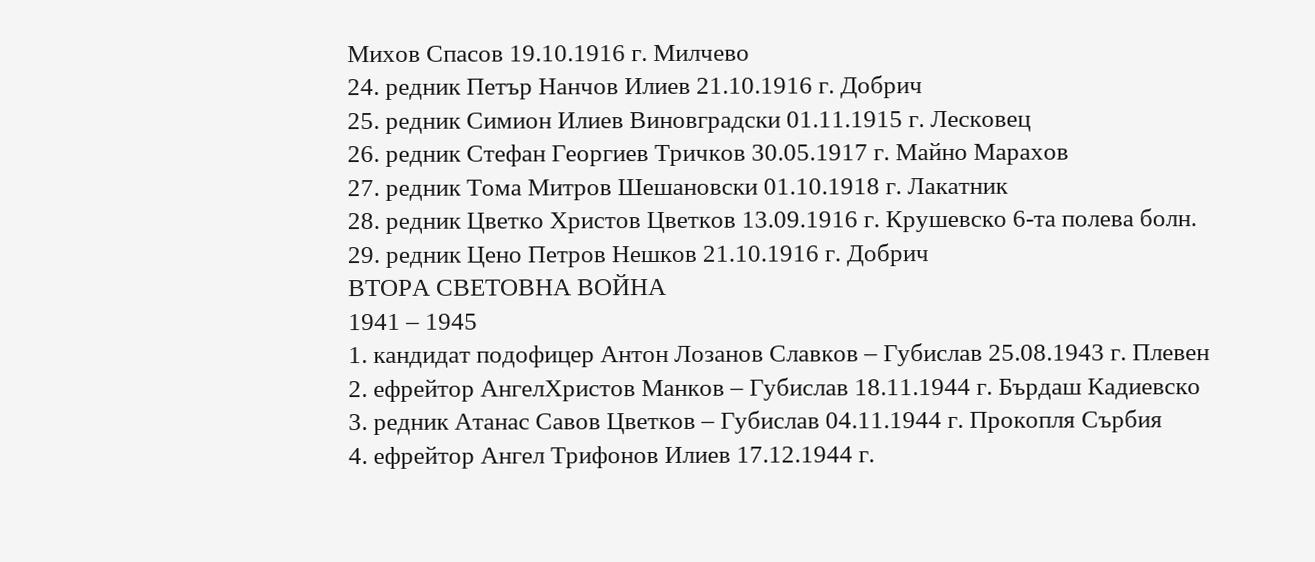Михов Спасов 19.10.1916 г. Милчево
24. редник Петър Нанчов Илиев 21.10.1916 г. Добрич
25. редник Симион Илиев Виновградски 01.11.1915 г. Лесковец
26. редник Стефан Георгиев Тричков 30.05.1917 г. Майно Марахов
27. редник Тома Митров Шешановски 01.10.1918 г. Лакатник
28. редник Цветко Христов Цветков 13.09.1916 г. Крушевско 6-та полева болн.
29. редник Цено Петров Нешков 21.10.1916 г. Добрич
ВТОРА СВЕТОВНА ВОЙНА
1941 – 1945
1. кандидат подофицер Антон Лозанов Славков – Губислав 25.08.1943 г. Плевен
2. ефрейтор АнгелХристов Манков – Губислав 18.11.1944 г. Бърдаш Кадиевско
3. редник Атанас Савов Цветков – Губислав 04.11.1944 г. Прокопля Сърбия
4. ефрейтор Ангел Трифонов Илиев 17.12.1944 г.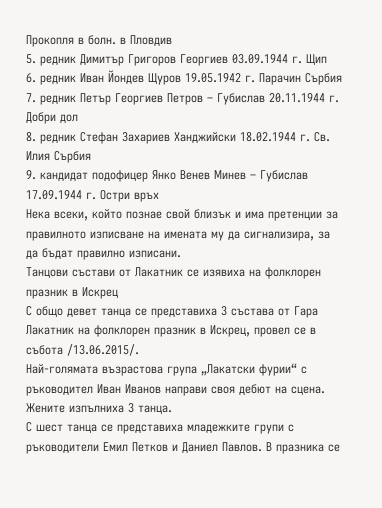Прокопля в болн. в Пловдив
5. редник Димитър Григоров Георгиев 03.09.1944 г. Щип
6. редник Иван Йондев Щуров 19.05.1942 г. Парачин Сърбия
7. редник Петър Георгиев Петров – Губислав 20.11.1944 г. Добри дол
8. редник Стефан Захариев Ханджийски 18.02.1944 г. Св. Илия Сърбия
9. кандидат подофицер Янко Венев Минев – Губислав 17.09.1944 г. Остри връх
Нека всеки, който познае свой близък и има претенции за правилното изписване на имената му да сигнализира, за да бъдат правилно изписани.
Танцови състави от Лакатник се изявиха на фолклорен празник в Искрец
С общо девет танца се представиха 3 състава от Гара Лакатник на фолклорен празник в Искрец, провел се в събота /13.06.2015/.
Най-голямата възрастова група „Лакатски фурии“ с ръководител Иван Иванов направи своя дебют на сцена. Жените изпълниха 3 танца.
С шест танца се представиха младежките групи с ръководители Емил Петков и Даниел Павлов. В празника се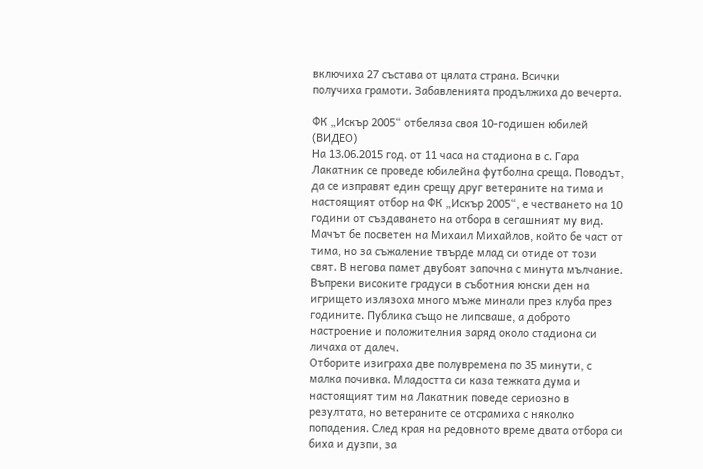включиха 27 състава от цялата страна. Всички
получиха грамоти. Забавленията продължиха до вечерта.

ФК „Искър 2005“ отбеляза своя 10-годишен юбилей (ВИДЕО)
На 13.06.2015 год. от 11 часа на стадиона в с. Гара Лакатник се проведе юбилейна футболна среща. Поводът, да се изправят един срещу друг ветераните на тима и настоящият отбор на ФК „Искър 2005“, е честването на 10 години от създаването на отбора в сегашният му вид. Мачът бе посветен на Михаил Михайлов, който бе част от тима, но за съжаление твърде млад си отиде от този свят. В негова памет двубоят започна с минута мълчание.
Въпреки високите градуси в съботния юнски ден на игрището излязоха много мъже минали през клуба през годините. Публика също не липсваше, а доброто настроение и положителния заряд около стадиона си личаха от далеч.
Отборите изиграха две полувремена по 35 минути, с малка почивка. Младостта си каза тежката дума и настоящият тим на Лакатник поведе сериозно в резултата, но ветераните се отсрамиха с няколко попадения. След края на редовното време двата отбора си биха и дузпи, за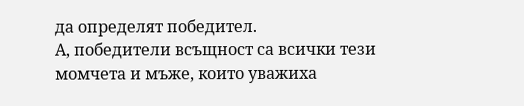да определят победител.
А, победители всъщност са всички тези момчета и мъже, които уважиха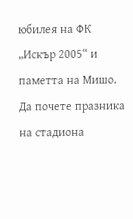юбилея на ФК „Искър 2005“ и паметта на Мишо. Да почете празника на стадиона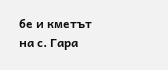бе и кметът на с. Гара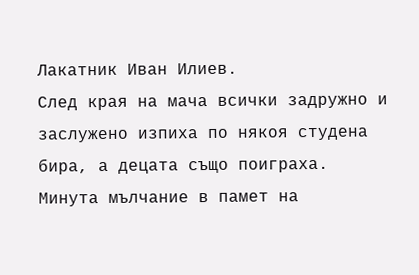Лакатник Иван Илиев.
След края на мача всички задружно и заслужено изпиха по някоя студена бира, а децата също поиграха.
Минута мълчание в памет на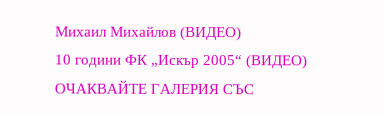Михаил Михайлов (ВИДЕО)
10 години ФК „Искър 2005“ (ВИДЕО)
ОЧАКВАЙТЕ ГАЛЕРИЯ СЪС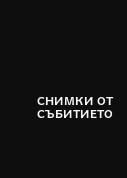СНИМКИ ОТ СЪБИТИЕТО